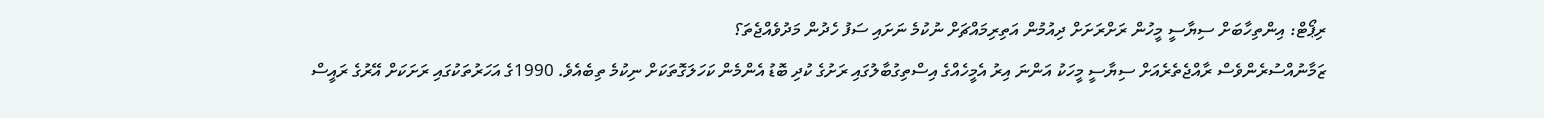ރިޕޯޓް: އިންތިހާބަށް ސިޔާސީ މީހުން ރަށްރަށަށް ދިއުމުން އަތިރިމައްޗަށް ނުކުމެ ނަށައި ސަފު ހެދުން މަދުވެއްޖެތަ؟
ޒަމާނުއްސުރެންވެސް ރާއްޖެތެރެއަށް ސިޔާސީ މީހަކު އަންނަ އިރު އެމީހެއްގެ އިސްތިގުބާލުގައި ރަށުގެ ކުދި ބޮޑު އެންމެން ކަހަލަގޮތަކަށް ނިކުމެ ތިބެއެވެ. 1990ގެ އަހަރުތަކުގައި ރަށަކަށް އޭރުގެ ރައީސް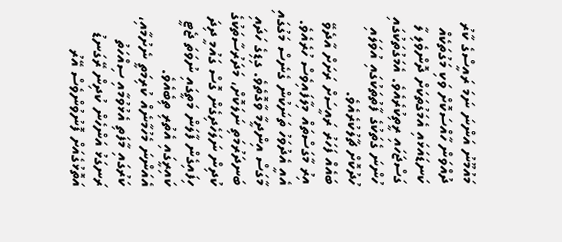މައުމޫނު އަންނަ ނަމަ ރައީސްގެ ކާރު ދުއްވަން ހާއްސަކޮށް ވަކި މަގުތަކެއް ކަނޑައަޅައި އެމަގުތަކަށް ދޮންވެލި ލާ ގަސްޖަހައި ރީތިކުރެއެވެ. އެމަގުތަކުގައި ހުންނަ ގެތަކުގެ ފާތުތަކުގައި އުވަލައި ހުދުކޮށް ޗާލުކުރެއެވެ.
ބައެއް ފަހަރު ރައީސަށް ރަށަށް އާދެވޭ އިރު މާގަސްތައް މިލާފައިވެސް ހުރެއެވެ. އެއީ އެދުވަހު ތަނަކުން ގެނެސް މަގުގައި މާގަސް އިންދީމާ ވާގޮތެވެ. ގިޑިގެ ހަދައި ބަނދަރުމަތި ނަލަކޮށް، މަދަރުސާތަކުގެ ކުދިން ނަލަހެދިގެން ގޮސް ގައުމީ ދިދަ ހިފައިގެން ފާލަން މަތީގައި ނުވަތަ ޖެޓީ ކައިރީގައި އެތުރި ތިބެއެވެ.
އެއަންނަ މެހުމާނެއް ކުރިމަތީ ނެށުމާއި، ކަރުގައި މާފަތި އެޅުވުމާއި ސިއްހަތު ރަނގަޅު އަންހެން ކުދިން ރޭގަނޑު އަތޮޅުގެއަށް ފޮނުވުންވެސް އޭރު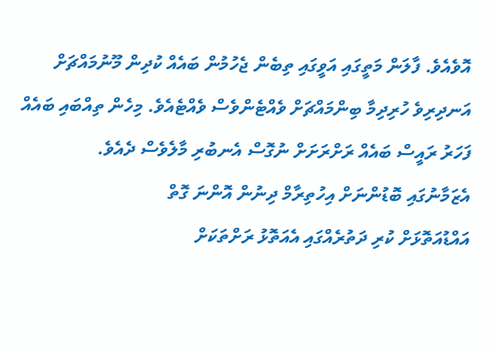އޮވެއެވެ. ފާލަން މަތީގައި އަވީގައި ތިބެން ޖެހުމުން ބައެއް ކުދިން މޫނުމައްޗަށް އަނދިރިވެ ހުރިދިމާ ބިންމައްޗަށް ވެއްޓެންވެސް ވެއްޓެއެވެ. މިހެން ތިއްބައި ބައެއް ފަހަރު ރައީސް ބައެއް ރަށްރަށަށް ނުގޮސް އެނބުރި މާލެވެސް ދެއެވެ.
އެޒަމާނުގައި ބޮޑުންނަށް އިހުތިރާމް ދިނުން އޮންނަ ގޮތް
އައްޑުއަތޮޅަށް ކުރި ދަތުރެއްގައި އެއަތޮޅު ރަށްތަކަށް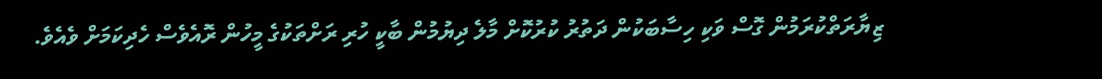ޒިޔާރަތްކުރަމުން ގޮސް ވަކި ހިސާބަކުން ދަތުރު ކުރުކޮށް މާލެ ދިޔުމުން ބާކީ ހުރި ރަށްތަކުގެ މީހުން ރޮއެވެސް ހެދިކަމަށް ވެއެވެ.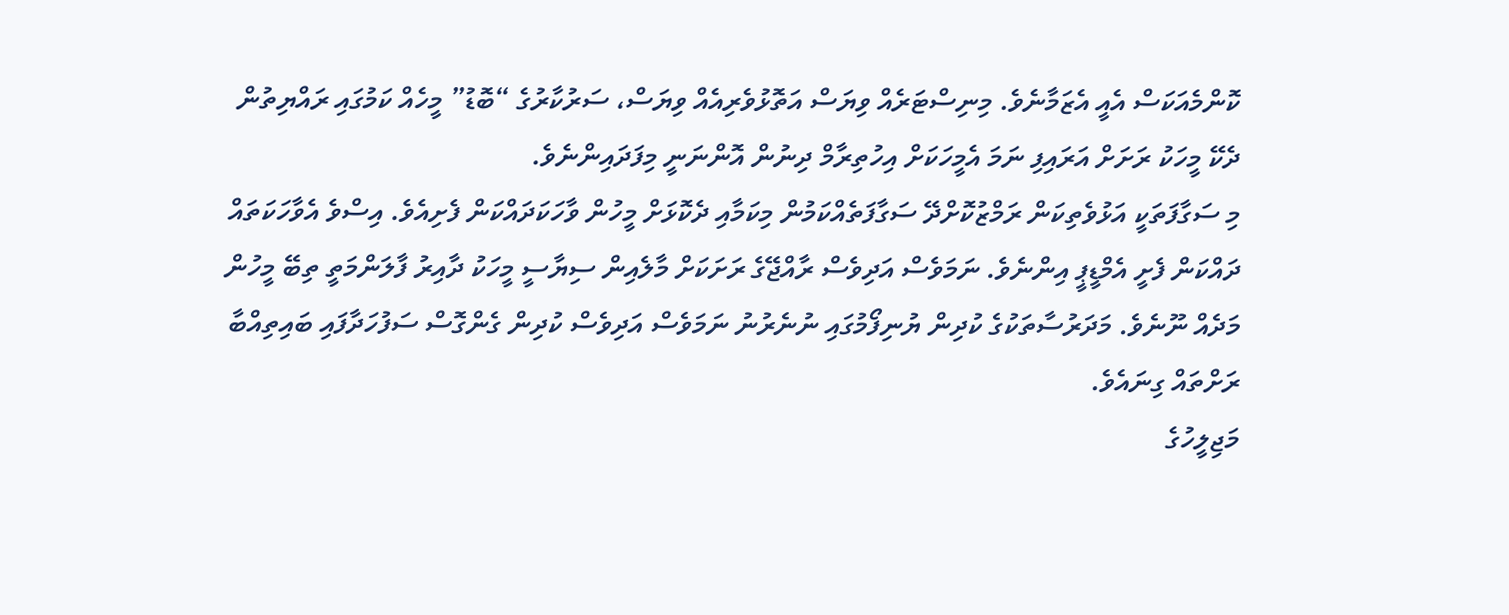ކޮންމެއަކަސް އެއީ އެޒަމާނެވެ. މިނިސްޓަރެއް ވިޔަސް އަތޮޅުވެރިއެއް ވިޔަސް، ސަރުކާރުގެ “ބޮޑު” މީހެއް ކަމުގައި ރައްޔިތުން ދެކޭ މީހަކު ރަށަށް އަރައިފި ނަމަ އެމީހަކަށް އިހުތިރާމް ދިނުން އޮންނަނީ މިފަދައިންނެވެ.
މި ސަގާފަތަކީ އަޅުވެތިކަން ރަމްޒުކޮށްދޭ ސަގާފަތެއްކަމުން މިކަމާއި ދެކޮޅަށް މީހުން ވާހަކަދައްކަން ފެށިއެވެ. އިސްވެ އެވާހަކަތައް ދައްކަން ފެށީ އެމްޑީޕީ އިންނެވެ. ނަމަވެސް އަދިވެސް ރާއްޖޭގެ ރަށަކަށް މާލެއިން ސިޔާސީ މީހަކު ދާއިރު ފާލަންމަތީ ތިބޭ މީހުން މަދެއް ނޫނެވެ. މަދަރުސާތަކުގެ ކުދިން ޔުނިފޯމުގައި ނުނެރުނު ނަމަވެސް އަދިވެސް ކުދިން ގެންގޮސް ސަފުހަދާފައި ބައިތިއްބާ ރަށްތައް ގިނައެވެ.
މަޖިލީހުގެ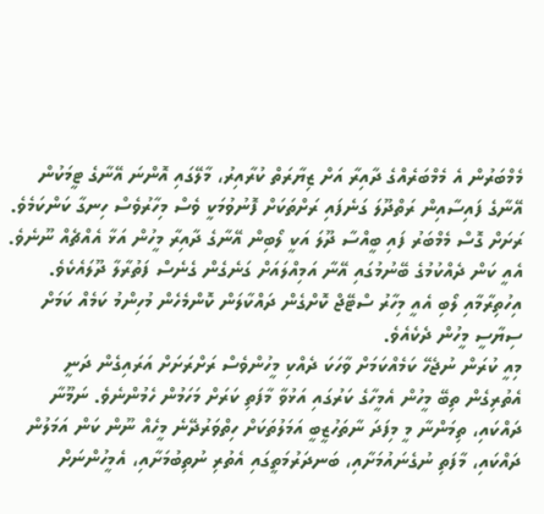މެމްބަރުން އެ މެމްބަރެއްގެ ދާއިރާ އަށް ޒިޔާރަތް ކުރާއިރު، މާލޭގައި އޮންނަ އޭނާގެ ޓީމަކުން އޭނާގެ ފައިސާއިން ރަތްދޫލަ ގަނެފައި ރަށްތަކަށް ފޮނުވުމަކީ ވެސް މިހާރުވެސް ހިނގާ ކަންކަމެވެ. ރަށަށް ގޮސް މެމްބަރު ފައި ބީއްސާ ދޫލަ އަކީ ލޯބިން އޭނާގެ ދާއިރާ މީހުން އަޅާ އެއްޗެއް ނޫނެވެ. އެއީ ކަން ދެއްކުމުގެ ބޭނުމުގައި އޭނާ އަމިއްލައަށް ގަނެގެން ގެނެސް ފަތުރާލާ ދޫލައެކެވެ. އިހުތިރާމާއި ލޯބި އެއީ މިހާރު ސްޓޭޖް ކޮށްގެން ދައްކާލަން ކޮންމެހެން މުހިންމު ކަމެއް ކަމަށް ސިޔާސީ މީހުން ދެކެއެވެ.
މިއީ ކުރަން ނުޖެހޭ ކަމެއްކަމަށް ވާހަކަ ދެއްކި މީހުންވެސް ރަށްރަށަށް އަރައިގެން ދަނީ އެތުރިގެން ތިބޭ މީހުން އެމީހާގެ ކަރުގައި އަޅުވާ މާފަތި ކަރަށް މަހަމުން ހެމުންނެވެ. ނަމޫނާ ދައްކައި، ތިމަންނާ މީ މިފަދަ ނާތަހުޒީބީ އަމަލުތަކަށް ހިތްވަރުދޭނެ މީހެއް ނޫން ކަން އަމަލުން ދައްކައި، މާފަތި ނުގެނައުމަށާއި، ބަނދަރުމަތީގައި އެތުރި ނުތިބުމަށާއި، އެމީހުންނަށް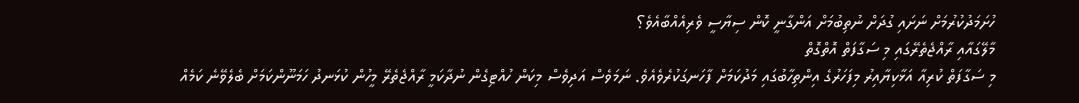ހުށަމަދުކުރުމަށް ނަށައި ގުދަށް ނުތިބުމަށް އަންގާނީ ކޮން ސިޔާސީ ވެރިއެއްބާއެވެ؟
މާލޭގައާއި ރާއްޖެތެރޭގައި މި ސަގާފަތް އޮތްގޮތް
މި ސަގާފަތް ކުރިއާ އަޅާކިޔާއިރު މިފަހަރުގެ އިންތިހާބުގައި މަދުކަމަށް ފާހަނގަކުރެވެއެވެ. ނަމަވެސް އަދިވެސް މިކަން ހުއްޓިގެން ނުދާކަމީ ރާއްޖެތެރޭ މީހުން ކުޅަނދު ހަމަނޫންކަމަށް ބެލެވޭނެ ކަމެއް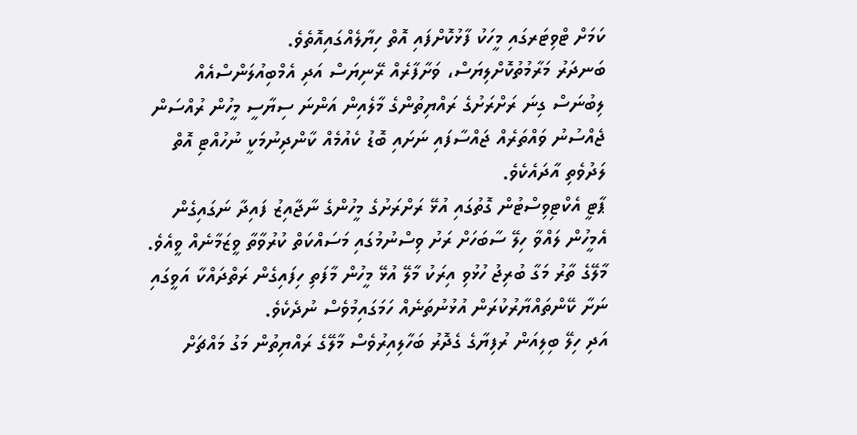ކަމަށް ޓްވިޓަރގައި މީހަކު ފާޅުކޮށްފައި އޮތް ހިޔާލެއްގައިއޮތެވެ.
ބަނދަރު މަރާމުތުކޮށްލިޔަސް، ވަށާފާރެއް ރޭނިޔަސް އަދި އެމްބިއުލަންސްއެއް ލިބުނަސް ގިނަ ރަށްރަށުގެ ރައްޔިތުންގެ މާލެއިން އަންނަ ސިޔާސީ މީހުން ރުއްސަން ޖެއްސުނު ވައްތަރެއް ޖައްސާފައި ނަށައި ބޮޑު ކެއުމެއް ކާންދިނުމަކީ ނުހުއްޓި އޮތް ލަދުވެތި އާދައެކެވެ.
ޕާޓީ އެކްޓިވިސްޓުން ގޮތުގައި އުޅޭ ރަށްރަށުގެ މީހުންގެ ނާޖާއިޒު ފައިދާ ނަގައިގެން އެމީހުން ލައްވާ ހިލޭ ސާބަހަށް ރަށު ވިސްނުމުގައި މަސައްކަތް ކުރުވާތާ ވީޒަމާނެއް ވީއެވެ. މާލޭގެ ތާރު މަގާ ބުރިޖު ހުޅުވި އިރަކު މާލޭ އުޅޭ މީހުން މާފަތި ހިފައިގެން ރަތްދައްކާ އަވީގައި ނަށާ ކޭންތައްޔާރުކުރަން އުޅުނުތަނެއް ހަމަގައިމުވެސް ނުދެކެވެ.
އަދި ހިލޭ ބިލިއަން ރުފިޔާގެ ގެދޮރު ބަހާލިއިރުވެސް މާލޭގެ ރައްޔިތުން މަގު މައްޗަށް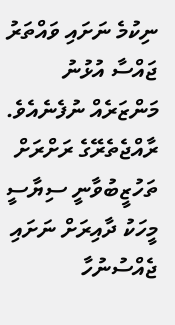ނިކުމެ ނަށައި ވައްތަރު ޖައްސާ އުޅުނު މަންޒަރެއް ނުފެނެއެވެ. ރާއްޖެތެރޭގެ ރަށްރަށް ތަހުޒީބުވާނީ ސިޔާސީ މީހަކު ދާއިރަށް ނަށައި ޖެއްސުނުހާ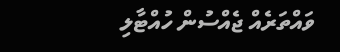ވައްތަރެއް ޖެއްސުން ހުއްޓާލި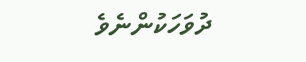ދުވަހަކުންނެވެ